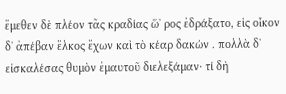ἔμεθεν δὲ πλέον τᾶς κραδίας ὥʼ ρος ἐδράξατο, εἰς οἶκον δʼ ἀπέβαν ἕλκος ἔχων καὶ τὸ κέαρ δακών . πολλὰ δʼ εἰσκαλέσας θυμὸν ἐμαυτοῦ διελεξάμαν· τί δὴ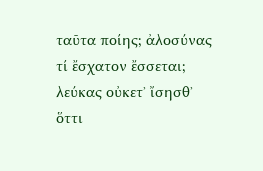ταῦτα ποίης; ἀλοσύνας τί ἔσχατον ἔσσεται; λεύκας οὐκετʼ ἴσησθʼ ὅττι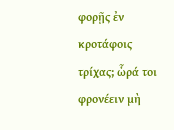φορῇς ἐν κροτάφοις τρίχας; ὧρά τοι φρονέειν μὴ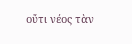οὔτι νέος τὰν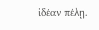ἰδέαν πέλῃ.